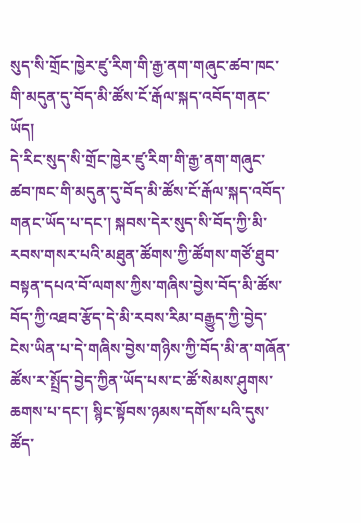སུད་སི་གྲོང་ཁྱེར་ཛུ་རིག་གི་རྒྱ་ནག་གཞུང་ཚབ་ཁང་གི་མདུན་དུ་བོད་མི་ཚོས་ངོ་རྒོལ་སྐད་འབོད་གནང་ཡོད།
དེ་རིང་སུད་སི་གྲོང་ཁྱེར་ཛུ་རིག་གི་རྒྱ་ནག་གཞུང་ཚབ་ཁང་གི་མདུན་དུ་བོད་མི་ཚོས་ངོ་རྒོལ་སྐད་འབོད་གནང་ཡོད་པ་དང་། སྐབས་དེར་སུད་སི་བོད་ཀྱི་མི་རབས་གསར་པའི་མཐུན་ཚོགས་ཀྱི་ཚོགས་གཙོ་ཐུབ་བསྟན་དཔའ་བོ་ལགས་ཀྱིས་གཞིས་བྱེས་བོད་མི་ཚོས་བོད་ཀྱི་འཐབ་རྩོད་དེ་མི་རབས་རིམ་བརྒྱུད་ཀྱི་བྱེད་ངེས་ཡིན་པ་དེ་གཞིས་བྱེས་གཉིས་ཀྱི་བོད་མི་ན་གཞོན་ཚོས་ར་སྤྲོད་བྱེད་ཀྱིན་ཡོད་པས་ང་ཚོ་སེམས་ཤུགས་ཆགས་པ་དང་། སྙིང་སྟོབས་ཉམས་དགོས་པའི་དུས་ཚོད་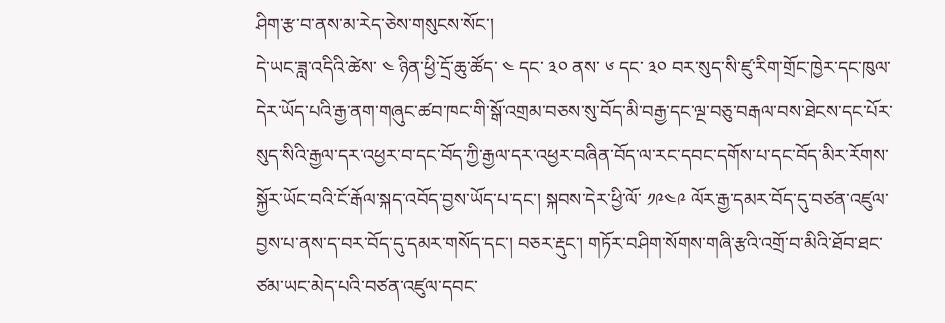ཤིག་རྩ་བ་ནས་མ་རེད་ཅེས་གསུངས་སོང་།
དེ་ཡང་ཟླ་འདིའི་ཚེས་ ༤ ཉིན་ཕྱི་དྲོ་ཆུ་ཚོད་ ༤ དང་ ༣༠ ནས་ ༦ དང་ ༣༠ བར་སུད་སི་ཛུ་རིག་གྲོང་ཁྱེར་དང་ཁུལ་དེར་ཡོད་པའི་རྒྱ་ནག་གཞུང་ཚབ་ཁང་གི་སྒོ་འགྲམ་བཅས་སུ་བོད་མི་བརྒྱ་དང་ལྔ་བཅུ་བརྒལ་བས་ཐེངས་དང་པོར་སུད་སིའི་རྒྱལ་དར་འཕྱར་བ་དང་བོད་ཀྱི་རྒྱལ་དར་འཕྱར་བཞིན་བོད་ལ་རང་དབང་དགོས་པ་དང་བོད་མིར་རོགས་སྐྱོར་ཡོང་བའི་ངོ་རྒོལ་སྐད་འབོད་བྱས་ཡོད་པ་དང་། སྐབས་དེར་ཕྱི་ལོ་ ༡༩༤༩ ལོར་རྒྱ་དམར་བོད་དུ་བཙན་འཛུལ་བྱས་པ་ནས་ད་བར་བོད་དུ་དམར་གསོད་དང་། བཅར་རྡུང་། གཏོར་བཤིག་སོགས་གཞི་རྩའི་འགྲོ་བ་མིའི་ཐོབ་ཐང་ཙམ་ཡང་མེད་པའི་བཙན་འཛུལ་དབང་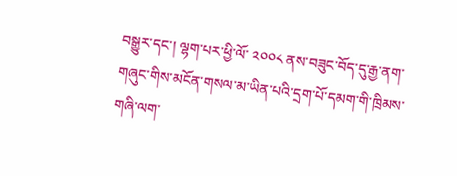བསྒྱུར་དང་། ལྷག་པར་ཕྱི་ལོ་ ༢༠༠༨ ནས་བཟུང་བོད་དུ་རྒྱ་ནག་གཞུང་གིས་མངོན་གསལ་མ་ཡིན་པའི་དྲག་པོ་དམག་གི་ཁྲིམས་གཞི་ལག་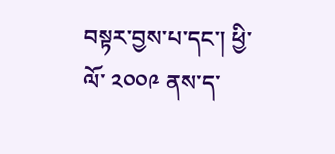བསྟར་བྱས་པ་དང་། ཕྱི་ལོ་ ༢༠༠༩ ནས་ད་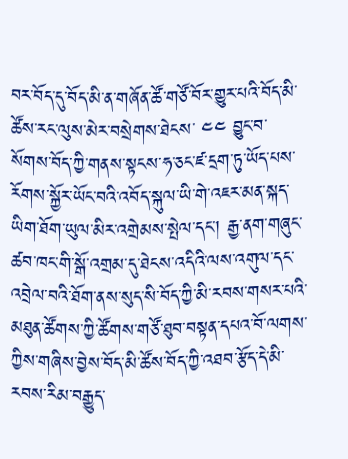བར་བོད་དུ་བོད་མི་ན་གཞོན་ཚོ་གཙོ་བོར་གྱུར་པའི་བོད་མི་ཚོས་རང་ལུས་མེར་བསྲེགས་ཐེངས་ ༤༤ བྱུང་བ་སོགས་བོད་ཀྱི་གནས་སྟངས་ཧ་ཅང་ཛ་དྲག་ཏུ་ཡོད་པས་རོགས་སྐྱོར་ཡོང་བའི་འབོད་སྐུལ་ཡི་གེ་འཇར་མན་སྐད་ཡིག་ཐོག་ཡུལ་མིར་འགྲེམས་སྤེལ་དང་། རྒྱ་ནག་གཞུང་ཚབ་ཁང་གི་སྒོ་འགྲམ་དུ་ཐེངས་འདིའི་ལས་འགུལ་དང་འབྲེལ་བའི་ཐོག་ནས་སུད་སི་བོད་ཀྱི་མི་རབས་གསར་པའི་མཐུན་ཚོགས་ཀྱི་ཚོགས་གཙོ་ཐུབ་བསྟན་དཔའ་བོ་ལགས་ཀྱིས་གཞིས་བྱེས་བོད་མི་ཚོས་བོད་ཀྱི་འཐབ་རྩོད་དེ་མི་རབས་རིམ་བརྒྱུད་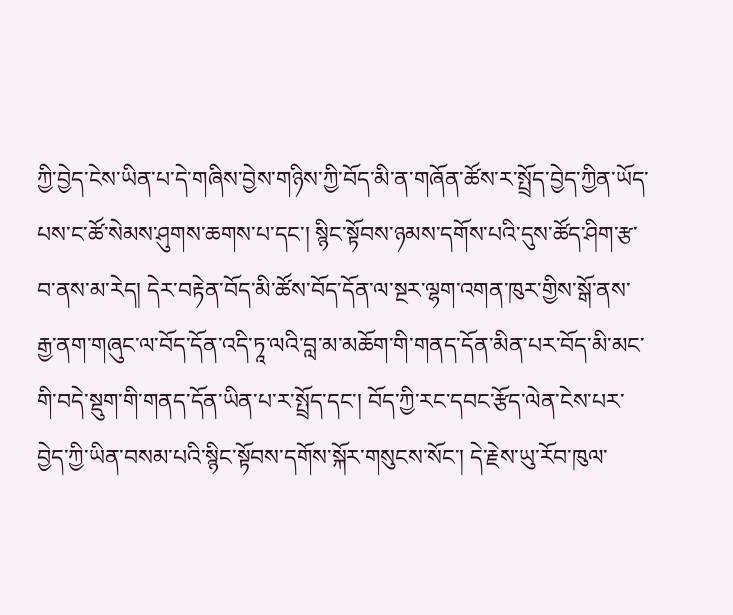ཀྱི་བྱེད་ངེས་ཡིན་པ་དེ་གཞིས་བྱེས་གཉིས་ཀྱི་བོད་མི་ན་གཞོན་ཚོས་ར་སྤྲོད་བྱེད་ཀྱིན་ཡོད་པས་ང་ཚོ་སེམས་ཤུགས་ཆགས་པ་དང་། སྙིང་སྟོབས་ཉམས་དགོས་པའི་དུས་ཚོད་ཤིག་རྩ་བ་ནས་མ་རེད། དེར་བརྟེན་བོད་མི་ཚོས་བོད་དོན་ལ་སྔར་ལྷག་འགན་ཁུར་གྱིས་སྒོ་ནས་རྒྱ་ནག་གཞུང་ལ་བོད་དོན་འདི་ཏཱ་ལའི་བླ་མ་མཆོག་གི་གནད་དོན་མིན་པར་བོད་མི་མང་གི་བདེ་སྡུག་གི་གནད་དོན་ཡིན་པ་ར་སྤྲོད་དང་། བོད་ཀྱི་རང་དབང་རྩོད་ལེན་ངེས་པར་བྱེད་ཀྱི་ཡིན་བསམ་པའི་སྙིང་སྟོབས་དགོས་སྐོར་གསུངས་སོང་། དེ་རྗེས་ཡུ་རོབ་ཁུལ་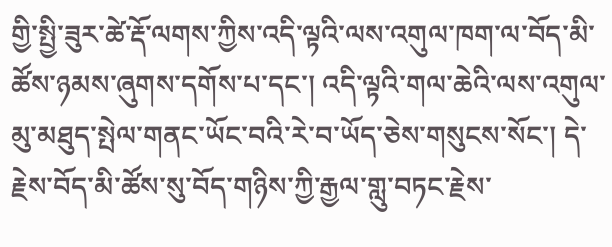གྱི་སྤྱི་ཟུར་ཚེ་རྡོ་ལགས་ཀྱིས་འདི་ལྟའི་ལས་འགུལ་ཁག་ལ་བོད་མི་ཚོས་ཉམས་ཞུགས་དགོས་པ་དང་། འདི་ལྟའི་གལ་ཆེའི་ལས་འགུལ་མུ་མཐུད་སྤེལ་གནང་ཡོང་བའི་རེ་བ་ཡོད་ཅེས་གསུངས་སོང་། དེ་རྗེས་བོད་མི་ཚོས་སུ་བོད་གཉིས་ཀྱི་རྒྱལ་གླུ་བཏང་རྗེས་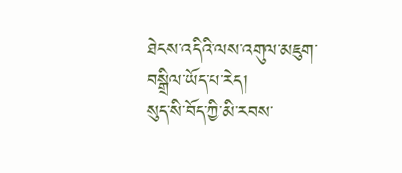ཐེངས་འདིའི་ལས་འགུལ་མཇུག་བསྒྲིལ་ཡོད་པ་རེད།
སུད་སི་བོད་ཀྱི་མི་རབས་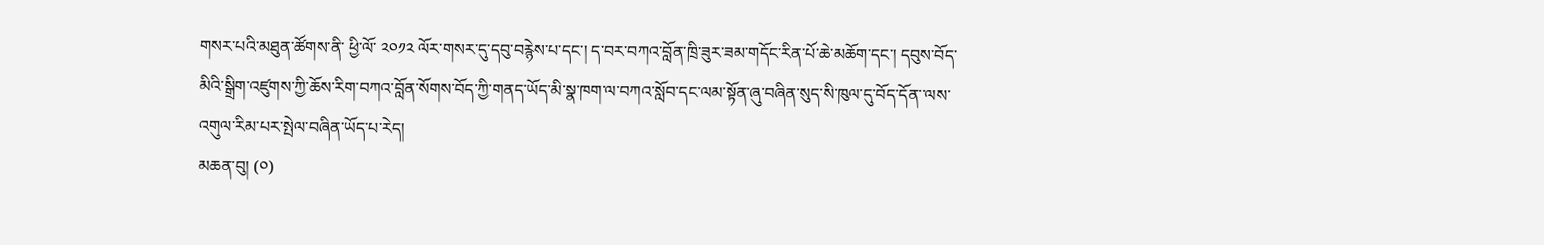གསར་པའི་མཐུན་ཚོགས་ནི་ ཕྱི་ལོ་ ༢༠༡༢ ལོར་གསར་དུ་དབུ་བརྙེས་པ་དང་། ད་བར་བཀའ་བློན་ཁྲི་ཟུར་ཟམ་གདོང་རིན་པོ་ཆེ་མཆོག་དང་། དབུས་བོད་མིའི་སྒྲིག་འཛུགས་ཀྱི་ཆོས་རིག་བཀའ་བློན་སོགས་བོད་ཀྱི་གནད་ཡོད་མི་སྣ་ཁག་ལ་བཀའ་སློབ་དང་ལམ་སྟོན་ཞུ་བཞིན་སུད་སི་ཁུལ་དུ་བོད་དོན་་ལས་འགུལ་རིམ་པར་སྤེལ་བཞིན་ཡོད་པ་རེད།
མཆན་བུ། (༠)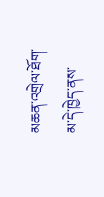མཆན་འགྲེལ་ཐོག་མ་དེ་ཁྱེད་ནས་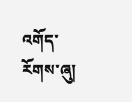འགོད་རོགས་ཞུ།